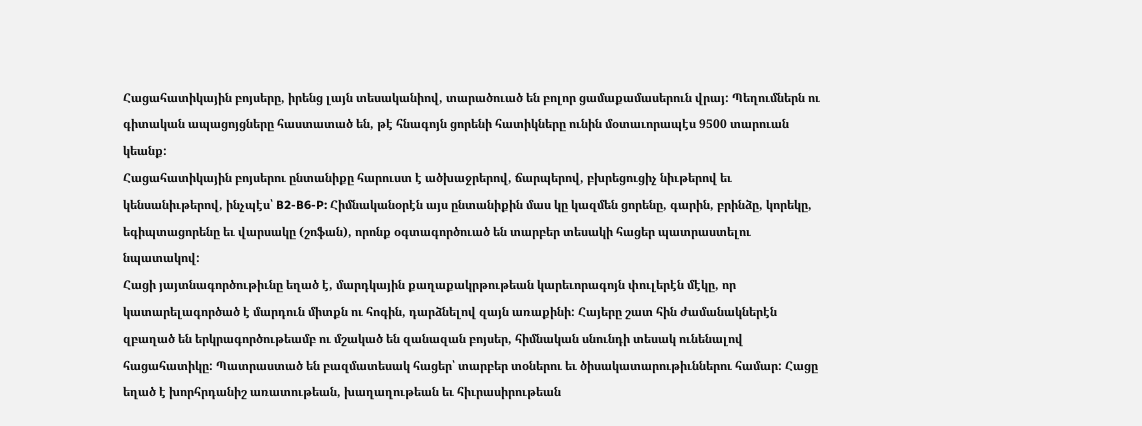Հացահատիկային բոյսերը, իրենց լայն տեսականիով, տարածուած են բոլոր ցամաքամասերուն վրայ: Պեղումներն ու գիտական ապացոյցները հաստատած են, թէ հնագոյն ցորենի հատիկները ունին մօտաւորապէս 9500 տարուան կեանք:
Հացահատիկային բոյսերու ընտանիքը հարուստ է ածխաջրերով, ճարպերով, բխրեցուցիչ նիւթերով եւ կենսանիւթերով, ինչպէս՝ B2-B6-P: Հիմնականօրէն այս ընտանիքին մաս կը կազմեն ցորենը, գարին, բրինձը, կորեկը, եգիպտացորենը եւ վարսակը (շոֆան), որոնք օգտագործուած են տարբեր տեսակի հացեր պատրաստելու նպատակով:
Հացի յայտնագործութիւնը եղած է, մարդկային քաղաքակրթութեան կարեւորագոյն փուլերէն մէկը, որ կատարելագործած է մարդուն միտքն ու հոգին, դարձնելով զայն առաքինի: Հայերը շատ հին ժամանակներէն զբաղած են երկրագործութեամբ ու մշակած են զանազան բոյսեր, հիմնական սնունդի տեսակ ունենալով հացահատիկը: Պատրաստած են բազմատեսակ հացեր՝ տարբեր տօներու եւ ծիսակատարութիւններու համար: Հացը եղած է խորհրդանիշ առատութեան, խաղաղութեան եւ հիւրասիրութեան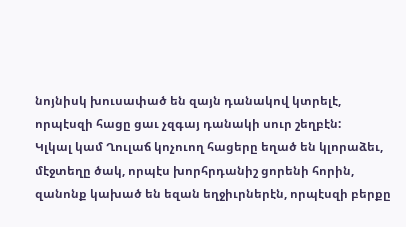նոյնիսկ խուսափած են զայն դանակով կտրելէ, որպէսզի հացը ցաւ չզգայ դանակի սուր շեղբէն:
Կլկալ կամ Ղուլաճ կոչուող հացերը եղած են կլորաձեւ, մէջտեղը ծակ, որպէս խորհրդանիշ ցորենի հորին, զանոնք կախած են եզան եղջիւրներէն, որպէսզի բերքը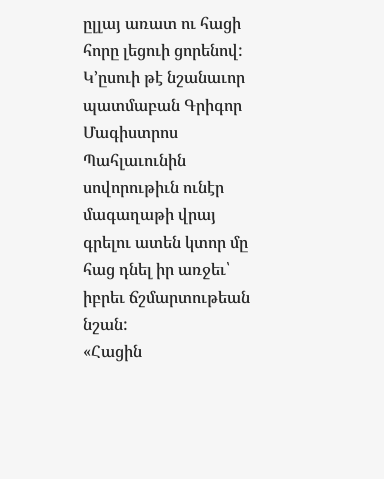ըլլայ առատ ու հացի հորը լեցուի ցորենով:
Կ՚ըսուի թէ նշանաւոր պատմաբան Գրիգոր Մագիստրոս Պահլաւունին սովորութիւն ունէր մագաղաթի վրայ գրելու ատեն կտոր մը հաց դնել իր առջեւ՝ իբրեւ ճշմարտութեան նշան:
«Հացին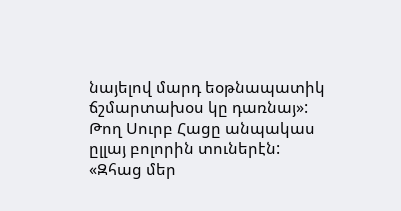նայելով մարդ եօթնապատիկ ճշմարտախօս կը դառնայ»:
Թող Սուրբ Հացը անպակաս ըլլայ բոլորին տուներէն:
«Զհաց մեր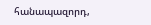հանապազորդ,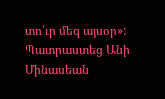տո՛ւր մեզ այսօր»:
Պատրաստեց Անի Մինասեան